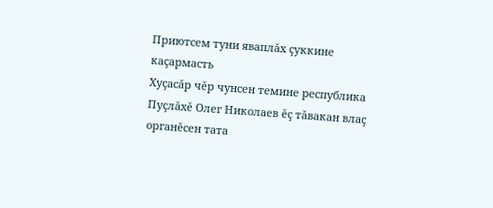Приютсем туни яваплăх çуккине каçармасть
Хуçасăр чĕр чунсен темине республика Пуçлăхĕ Олег Николаев ĕç тăвакан влаç органĕсен тата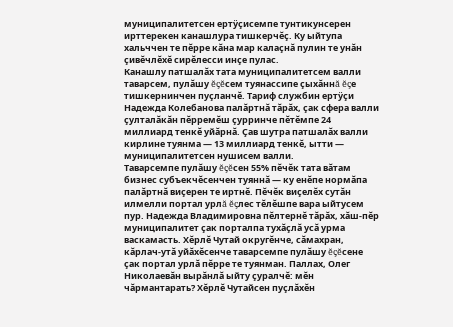муниципалитетсен ертÿçисемпе тунтикунсерен ирттерекен канашлура тишкерчĕç. Ку ыйтупа хальччен те пĕрре кăна мар калаçнă пулин те унăн çивĕчлĕхĕ сирĕлесси инçе пулас.
Канашлу патшалăх тата муниципалитетсем валли таварсем, пулăшу ĕçĕсем туянассипе çыхăннă ĕçе тишкернинчен пуçланчĕ. Тариф службин ертÿçи Надежда Колебанова палăртнă тăрăх, çак сфера валли çулталăкăн пĕрремĕш çурринче пĕтĕмпе 24 миллиард тенкĕ уйăрнă. Çав шутра патшалăх валли кирлине туянма — 13 миллиард тенкĕ, ытти — муниципалитетсен нушисем валли.
Таварсемпе пулăшу ĕçĕсен 55% пĕчĕк тата вăтам бизнес субъекчĕсенчен туяннă — ку енĕпе нормăпа палăртнă виçерен те иртнĕ. Пĕчĕк виçелĕх сутăн илмелли портал урлă ĕçлес тĕлĕшпе вара ыйтусем пур. Надежда Владимировна пĕлтернĕ тăрăх, хăш-пĕр муниципалитет çак порталпа тухăçлă усă урма васкамасть. Хĕрлĕ Чутай округĕнче, сăмахран, кăрлач-утă уйăхĕсенче таварсемпе пулăшу ĕçĕсене çак портал урлă пĕрре те туянман. Паллах, Олег Николаевăн вырăнлă ыйту çуралчĕ: мĕн чăрмантарать? Хĕрлĕ Чутайсен пуçлăхĕн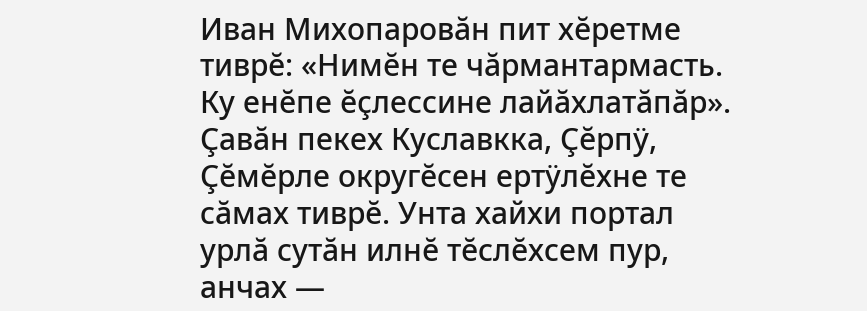Иван Михопаровăн пит хĕретме тиврĕ: «Нимĕн те чăрмантармасть. Ку енĕпе ĕçлессине лайăхлатăпăр». Çавăн пекех Куславкка, Çĕрпÿ, Çĕмĕрле округĕсен ертÿлĕхне те сăмах тиврĕ. Унта хайхи портал урлă сутăн илнĕ тĕслĕхсем пур, анчах —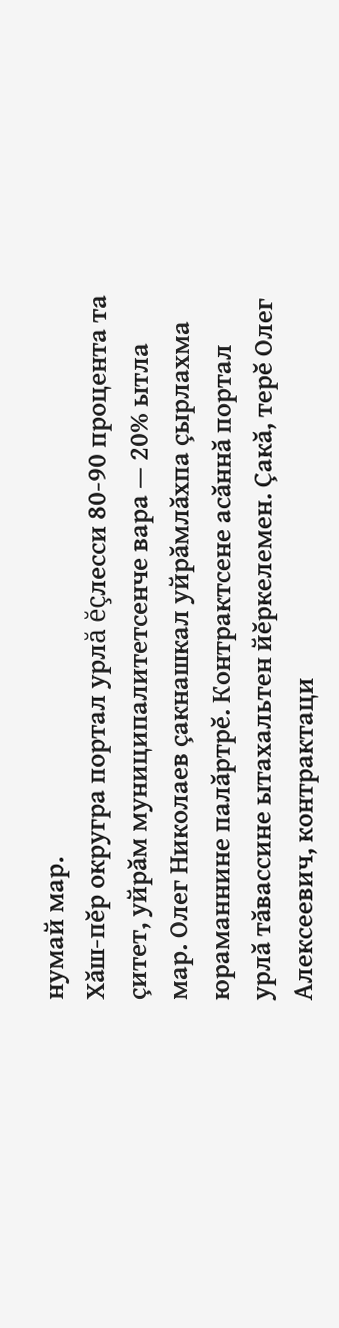нумай мар.
Хăш-пĕр округра портал урлă ĕçлесси 80-90 процента та çитет, уйрăм муниципалитетсенче вара — 20% ытла мар. Олег Николаев çакнашкал уйрăмлăхпа çырлахма юраманнине палăртрĕ. Контрактсене асăннă портал урлă тăвассине ытахальтен йĕркелемен. Çакă, терĕ Олег Алексеевич, контрактаци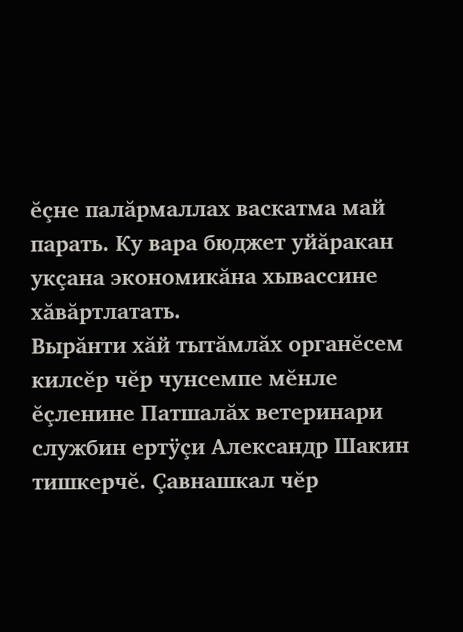ĕçне палăрмаллах васкатма май парать. Ку вара бюджет уйăракан укçана экономикăна хывассине хăвăртлатать.
Вырăнти хăй тытăмлăх органĕсем килсĕр чĕр чунсемпе мĕнле ĕçленине Патшалăх ветеринари службин ертÿçи Александр Шакин тишкерчĕ. Çавнашкал чĕр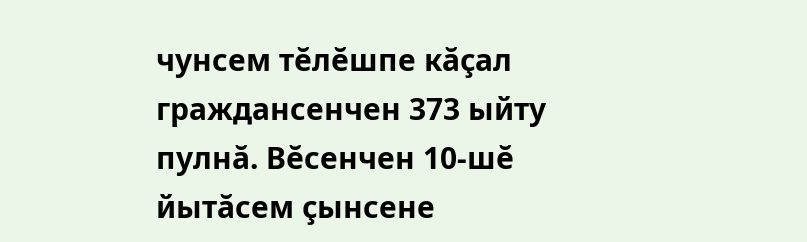чунсем тĕлĕшпе кăçал граждансенчен 373 ыйту пулнă. Вĕсенчен 10-шĕ йытăсем çынсене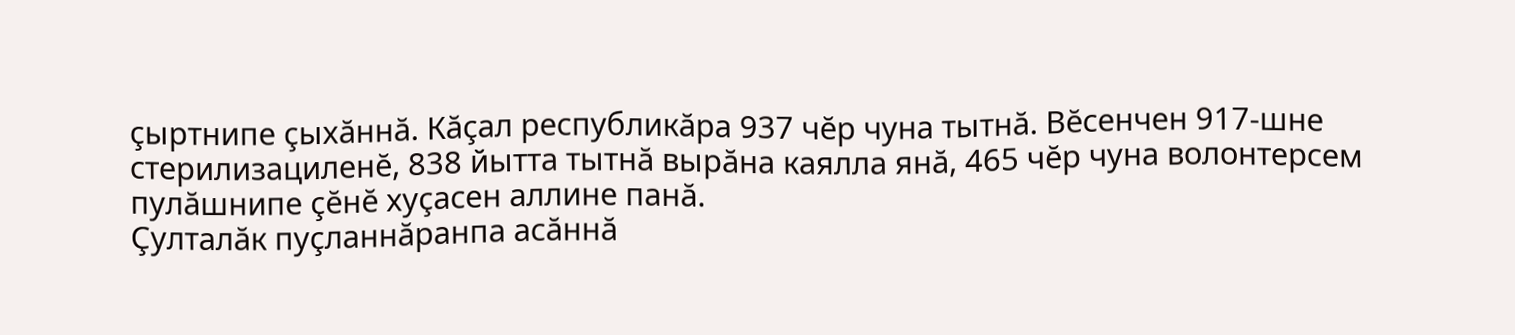çыртнипе çыхăннă. Кăçал республикăра 937 чĕр чуна тытнă. Вĕсенчен 917-шне стерилизациленĕ, 838 йытта тытнă вырăна каялла янă, 465 чĕр чуна волонтерсем пулăшнипе çĕнĕ хуçасен аллине панă.
Çулталăк пуçланнăранпа асăннă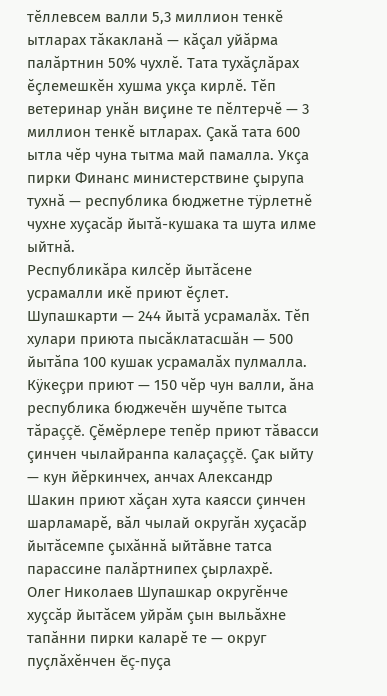тĕллевсем валли 5,3 миллион тенкĕ ытларах тăкакланă — кăçал уйăрма палăртнин 50% чухлĕ. Тата тухăçлăрах ĕçлемешкĕн хушма укçа кирлĕ. Тĕп ветеринар унăн виçине те пĕлтерчĕ — 3 миллион тенкĕ ытларах. Çакă тата 600 ытла чĕр чуна тытма май памалла. Укçа пирки Финанс министерствине çырупа тухнă — республика бюджетне тÿрлетнĕ чухне хуçасăр йытă-кушака та шута илме ыйтнă.
Республикăра килсĕр йытăсене усрамалли икĕ приют ĕçлет. Шупашкарти — 244 йытă усрамалăх. Тĕп хулари приюта пысăклатасшăн — 500 йытăпа 100 кушак усрамалăх пулмалла. Кÿкеçри приют — 150 чĕр чун валли, ăна республика бюджечĕн шучĕпе тытса тăраççĕ. Çĕмĕрлере тепĕр приют тăвасси çинчен чылайранпа калаçаççĕ. Çак ыйту — кун йĕркинчех, анчах Александр Шакин приют хăçан хута каясси çинчен шарламарĕ, вăл чылай округăн хуçасăр йытăсемпе çыхăннă ыйтăвне татса парассине палăртнипех çырлахрĕ.
Олег Николаев Шупашкар округĕнче хуçсăр йытăсем уйрăм çын выльăхне тапăнни пирки каларĕ те — округ пуçлăхĕнчен ĕç-пуçа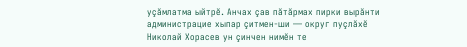уçăмлатма ыйтрĕ. Анчах çав пăтăрмах пирки вырăнти администрацие хыпар çитмен-ши — округ пуçлăхĕ Николай Хорасев ун çинчен нимĕн те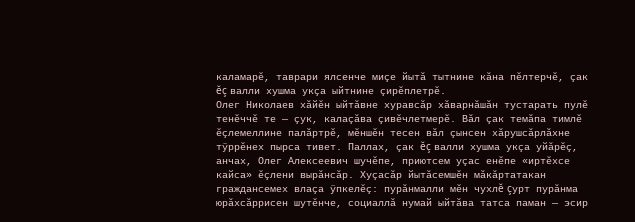каламарĕ, таврари ялсенче миçе йытă тытнине кăна пĕлтерчĕ, çак ĕç валли хушма укçа ыйтнине çирĕплетрĕ.
Олег Николаев хăйĕн ыйтăвне хуравсăр хăварнăшăн тустарать пулĕ тенĕччĕ те — çук, калаçăва çивĕчлетмерĕ. Вăл çак темăпа тимлĕ ĕçлемеллине палăртрĕ, мĕншĕн тесен вăл çынсен хăрушсăрлăхне тÿррĕнех пырса тивет. Паллах, çак ĕç валли хушма укçа уйăрĕç, анчах, Олег Алексеевич шучĕпе, приютсем уçас енĕпе «иртĕхсе кайса» ĕçлени вырăнсăр. Хуçасăр йытăсемшĕн мăкăртатакан граждансемех влаçа ÿпкелĕç: пурăнмалли мĕн чухлĕ çурт пурăнма юрăхсăррисен шутĕнче, социаллă нумай ыйтăва татса паман — эсир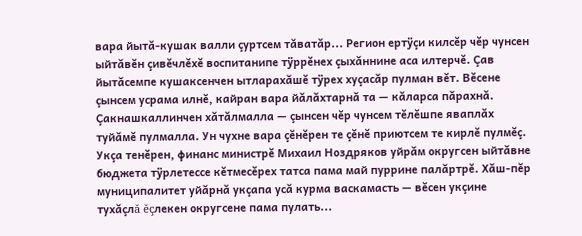вара йытă-кушак валли çуртсем тăватăр... Регион ертÿçи килсĕр чĕр чунсен ыйтăвĕн çивĕчлĕхĕ воспитанипе тÿррĕнех çыхăннине аса илтерчĕ. Çав йытăсемпе кушаксенчен ытларахăшĕ тÿрех хуçасăр пулман вĕт. Вĕсене çынсем усрама илнĕ, кайран вара йăлăхтарнă та — кăларса пăрахнă. Çакнашкаллинчен хăтăлмалла — çынсен чĕр чунсем тĕлĕшпе яваплăх туйăмĕ пулмалла. Ун чухне вара çĕнĕрен те çĕнĕ приютсем те кирлĕ пулмĕç.
Укçа тенĕрен, финанс министрĕ Михаил Ноздряков уйрăм округсен ыйтăвне бюджета тÿрлетессе кĕтмесĕрех татса пама май пуррине палăртрĕ. Хăш-пĕр муниципалитет уйăрнă укçапа усă курма васкамасть — вĕсен укçине тухăçлă ĕçлекен округсене пама пулать...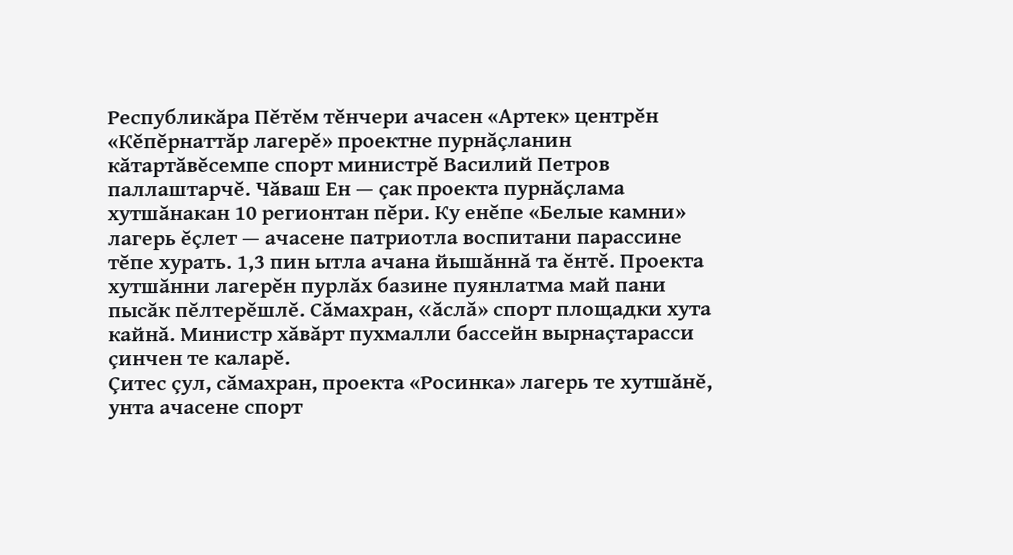Республикăра Пĕтĕм тĕнчери ачасен «Артек» центрĕн «Кĕпĕрнаттăр лагерĕ» проектне пурнăçланин кăтартăвĕсемпе спорт министрĕ Василий Петров паллаштарчĕ. Чăваш Ен — çак проекта пурнăçлама хутшăнакан 10 регионтан пĕри. Ку енĕпе «Белые камни» лагерь ĕçлет — ачасене патриотла воспитани парассине тĕпе хурать. 1,3 пин ытла ачана йышăннă та ĕнтĕ. Проекта хутшăнни лагерĕн пурлăх базине пуянлатма май пани пысăк пĕлтерĕшлĕ. Сăмахран, «ăслă» спорт площадки хута кайнă. Министр хăвăрт пухмалли бассейн вырнаçтарасси çинчен те каларĕ.
Çитес çул, сăмахран, проекта «Росинка» лагерь те хутшăнĕ, унта ачасене спорт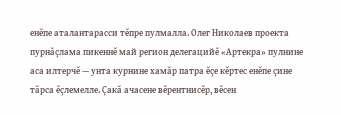енĕпе аталантарасси тĕпре пулмалла. Олег Николаев проекта пурнăçлама пикеннĕ май регион делегацийĕ «Артекра» пулнине аса илтерчĕ — унта курнине хамăр патра ĕçе кĕртес енĕпе çине тăрса ĕçлемелле. Çакă ачасене вĕрентнисĕр, вĕсен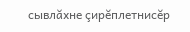сывлăхне çирĕплетнисĕр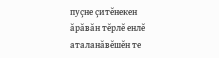пуçне çитĕнекен ăрăвăн тĕрлĕ енлĕ аталанăвĕшĕн те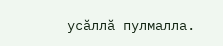усăллă пулмалла.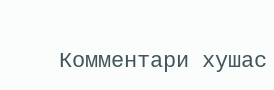Комментари хушас